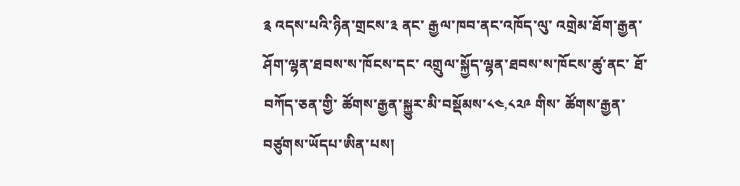༉ འདས་པའི་ཉིན་གྲངས་༣ ནང་ རྒྱལ་ཁབ་ནང་འཁོད་ལུ་ འགྲེམ་ཐོག་རྒྱན་ཤོག་ལྷན་ཐབས་ས་ཁོངས་དང་ འགྲུལ་སྐྱོད་ལྷན་ཐབས་ས་ཁོངས་ཚུ་ནང་ ཐོ་བཀོད་ཅན་གྱི་ ཚོགས་རྒྱན་སྐྱུར་མི་བསྡོམས་༨༤,༨༢༩ གིས་ ཚོགས་རྒྱན་བཙུགས་ཡོདཔ་ཨིན་པས།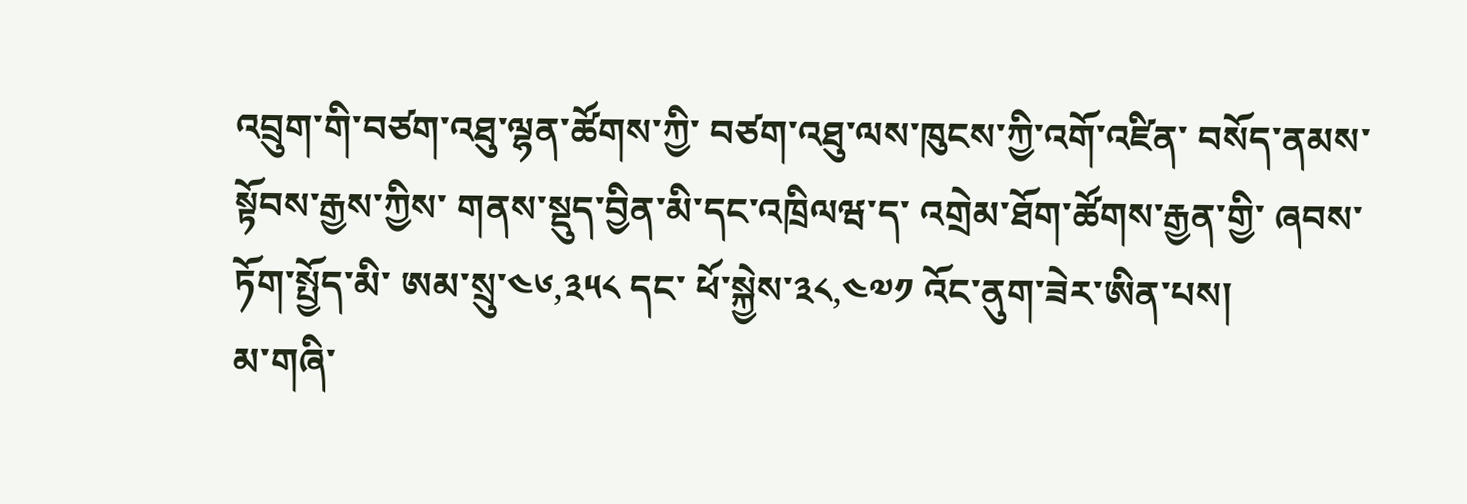འབྲུག་གི་བཙག་འཐུ་ལྷན་ཚོགས་ཀྱི་ བཙག་འཐུ་ལས་ཁུངས་ཀྱི་འགོ་འཛིན་ བསོད་ནམས་སྟོབས་རྒྱས་ཀྱིས་ གནས་སྡུད་བྱིན་མི་དང་འཁྲིལཝ་ད་ འགྲེམ་ཐོག་ཚོགས་རྒྱན་གྱི་ ཞབས་ཏོག་སྤྱོད་མི་ ཨམ་སྲུ་༤༦,༣༥༨ དང་ ཕོ་སྐྱེས་༣༨,༤༧༡ འོང་ནུག་ཟེར་ཨིན་པས།
མ་གཞི་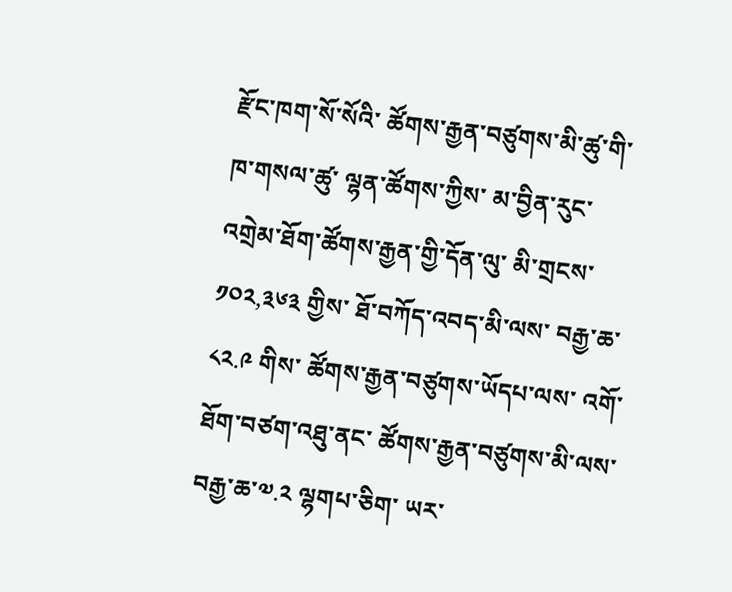རྫོང་ཁག་སོ་སོའི་ ཚོགས་རྒྱན་བཙུགས་མི་ཚུ་གི་ ཁ་གསལ་ཚུ་ ལྷན་ཚོགས་ཀྱིས་ མ་བྱིན་རུང་ འགྲེམ་ཐོག་ཚོགས་རྒྱན་གྱི་དོན་ལུ་ མི་གྲངས་༡༠༢,༣༦༣ གྱིས་ ཐོ་བཀོད་འབད་མི་ལས་ བརྒྱ་ཆ་༨༢.༩ གིས་ ཚོགས་རྒྱན་བཙུགས་ཡོདཔ་ལས་ འགོ་ཐོག་བཙག་འཐུ་ནང་ ཚོགས་རྒྱན་བཙུགས་མི་ལས་ བརྒྱ་ཆ་༧.༢ ལྷགཔ་ཅིག་ ཡར་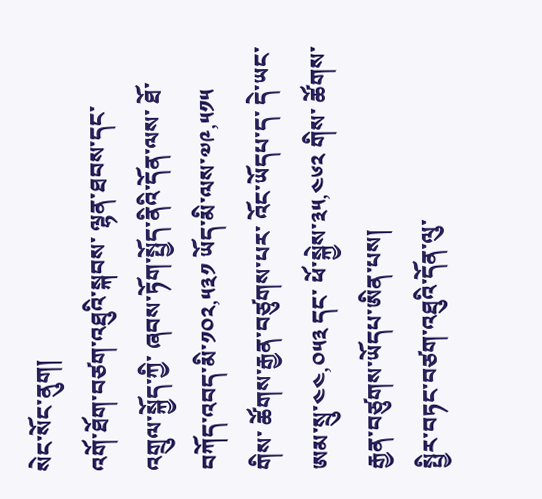སེང་སོང་ནུག།
འགོ་ཐོག་བཙག་འཐུའི་སྐབས་ ལྷན་ཐབས་དང་ འགྲུལ་སྐྱོད་ཀྱི་ ཞབས་ཏོག་སྤྱོད་ནིའི་དོན་ལས་ ཐོ་བཀོད་འབད་མི་༡༠༢,༥༣༡ ཡོད་མི་ལས་༧༩,༥༡༥ གིས་ ཚོགས་རྒྱན་བཙུགས་པར་ འོང་ཡོདཔ་ད་ དེ་ཡང་ ཨམ་སྲུ་༤༤,༠༥༣ དང་ ཕོ་སྐྱེས་༣༥,༤༦༢ གིས་ ཚོགས་རྒྱན་བཙུགས་ཡོདཔ་ཨིན་པས།
སྤྱིར་བཏང་བཙག་འཐུའི་དོན་ལུ་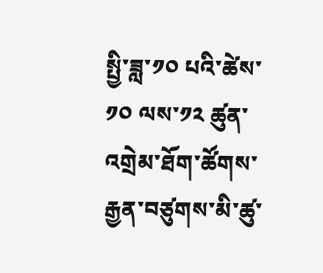སྤྱི་ཟླ་༡༠ པའི་ཚེས་༡༠ ལས་༡༢ ཚུན་ འགྲེམ་ཐོག་ཚོགས་རྒྱན་བཙུགས་མི་ཚུ་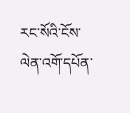རང་སོའི་ངོས་ལེན་འགོ་དཔོན་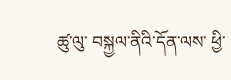ཚུ་ལུ་ བསྐྱལ་ནིའི་དོན་ལས་ ཕྱི་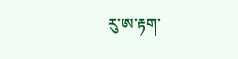རུ་ཨ་རྟག་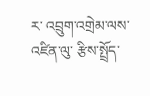ར་ འབྲུག་འགྲེམ་ལས་འཛིན་ལུ་ རྩིས་སྤྲོད་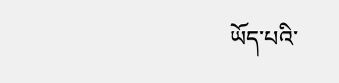ཡོད་པའི་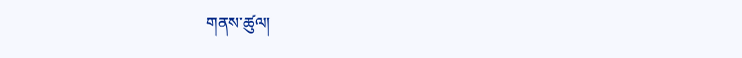གནས་ཚུལ།